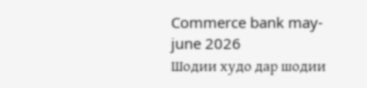Commerce bank may-june 2026
Шодии худо дар шодии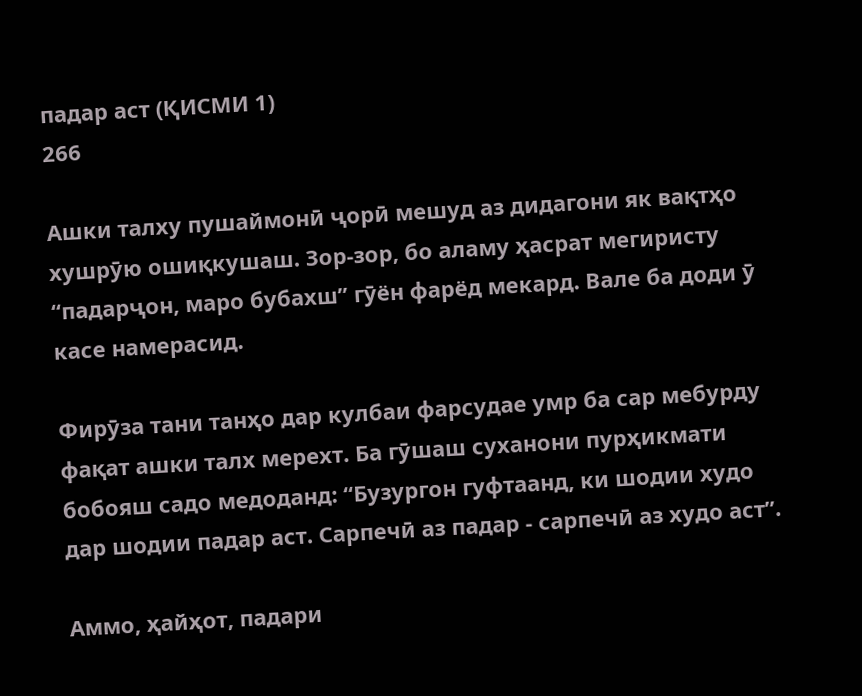падар аст (ҚИСМИ 1)
266

Ашки талху пушаймонӣ ҷорӣ мешуд аз дидагони як вақтҳо хушрӯю ошиқкушаш. Зор-зор, бо аламу ҳасрат мегиристу “падарҷон, маро бубахш” гӯён фарёд мекард. Вале ба доди ӯ касе намерасид.

Фирӯза тани танҳо дар кулбаи фарсудае умр ба сар мебурду фақат ашки талх мерехт. Ба гӯшаш суханони пурҳикмати бобояш садо медоданд: “Бузургон гуфтаанд, ки шодии худо дар шодии падар аст. Сарпечӣ аз падар - сарпечӣ аз худо аст”.

Аммо, ҳайҳот, падари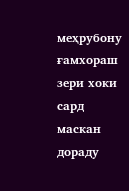меҳрубону ғамхораш зери хоки сард маскан дораду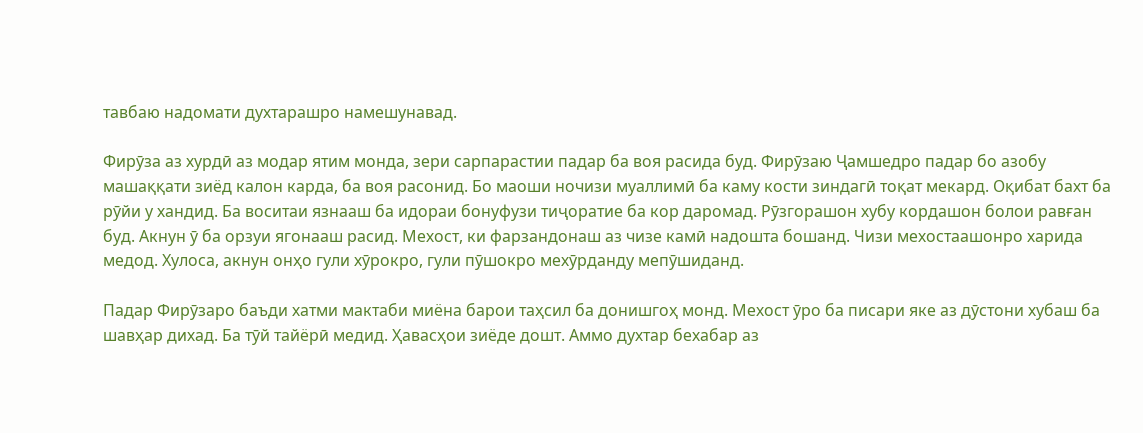тавбаю надомати духтарашро намешунавад.

Фирӯза аз хурдӣ аз модар ятим монда, зери сарпарастии падар ба воя расида буд. Фирӯзаю Ҷамшедро падар бо азобу машаққати зиёд калон карда, ба воя расонид. Бо маоши ночизи муаллимӣ ба каму кости зиндагӣ тоқат мекард. Оқибат бахт ба рӯйи у хандид. Ба воситаи язнааш ба идораи бонуфузи тиҷоратие ба кор даромад. Рӯзгорашон хубу кордашон болои равған буд. Акнун ӯ ба орзуи ягонааш расид. Мехост, ки фарзандонаш аз чизе камӣ надошта бошанд. Чизи мехостаашонро харида медод. Хулоса, акнун онҳо гули хӯрокро, гули пӯшокро мехӯрданду мепӯшиданд.

Падар Фирӯзаро баъди хатми мактаби миёна барои таҳсил ба донишгоҳ монд. Мехост ӯро ба писари яке аз дӯстони хубаш ба шавҳар дихад. Ба тӯй тайёрӣ медид. Ҳавасҳои зиёде дошт. Аммо духтар бехабар аз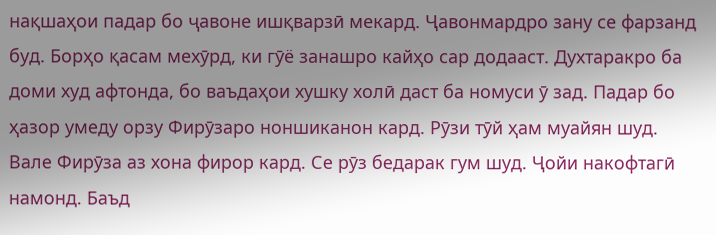нақшаҳои падар бо ҷавоне ишқварзӣ мекард. Ҷавонмардро зану се фарзанд буд. Борҳо қасам мехӯрд, ки гӯё занашро кайҳо сар додааст. Духтаракро ба доми худ афтонда, бо ваъдаҳои хушку холӣ даст ба номуси ӯ зад. Падар бо ҳазор умеду орзу Фирӯзаро ноншиканон кард. Рӯзи тӯй ҳам муайян шуд. Вале Фирӯза аз хона фирор кард. Се рӯз бедарак гум шуд. Ҷойи накофтагӣ намонд. Баъд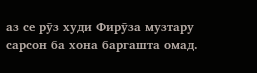аз се рӯз худи Фирӯза музтару сарсон ба хона баргашта омад.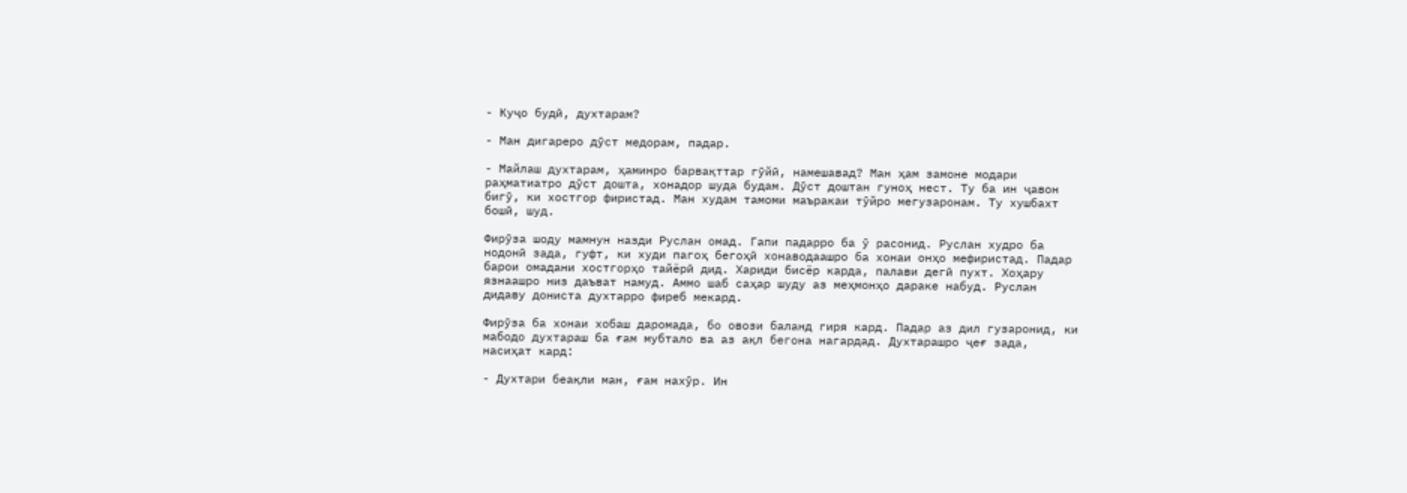- Куҷо будӣ, духтарам?

- Ман дигареро дӯст медорам, падар.

- Майлаш духтарам, ҳаминро барвақттар гӯйӣ, намешавад? Ман ҳам замоне модари раҳматиатро дӯст дошта, хонадор шуда будам. Дӯст доштан гуноҳ нест. Ту ба ин ҷавон бигӯ, ки хостгор фиристад. Ман худам тамоми маъракаи тӯйро мегузаронам. Ту хушбахт бошӣ, шуд.

Фирӯза шоду мамнун назди Руслан омад. Гапи падарро ба ӯ расонид. Руслан худро ба нодонӣ зада, гуфт, ки худи пагоҳ бегоҳӣ хонаводаашро ба хонаи онҳо мефиристад. Падар барои омадани хостгорҳо тайёрӣ дид. Хариди бисёр карда, палави дегӣ пухт. Хоҳару язнаашро низ даъват намуд. Аммо шаб саҳар шуду аз меҳмонҳо дараке набуд. Руслан дидаву дониста духтарро фиреб мекард.

Фирӯза ба хонаи хобаш даромада, бо овози баланд гиря кард. Падар аз дил гузаронид, ки мабодо духтараш ба ғам мубтало ва аз ақл бегона нагардад. Духтарашро ҷеғ зада, насиҳат кард:

- Духтари беақли ман, ғам нахӯр. Ин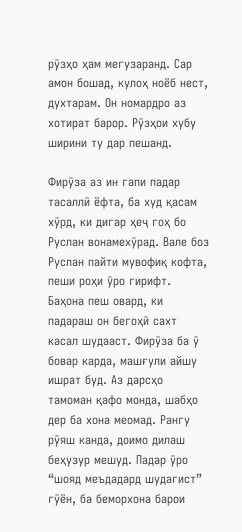рӯзҳо ҳам мегузаранд. Сар амон бошад, кулоҳ ноёб нест, духтарам. Он номардро аз хотират барор. Рӯзҳои хубу ширини ту дар пешанд.

Фирӯза аз ин гапи падар тасаллӣ ёфта, ба худ қасам хӯрд, ки дигар ҳеҷ гоҳ бо Руслан вонамехӯрад. Вале боз Руслан пайти мувофиқ кофта, пеши роҳи ӯро гирифт. Баҳона пеш овард, ки падараш он бегоҳӣ сахт касал шудааст. Фирӯза ба ӯ бовар карда, машғули айшу ишрат буд. Аз дарсҳо тамоман қафо монда, шабҳо дер ба хона меомад. Рангу рӯяш канда, доимо дилаш беҳузур мешуд. Падар ӯро “шояд меъдадард шудагист” гӯён, ба беморхона барои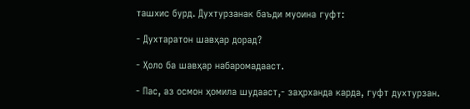ташхис бурд. Духтурзанак баъди муоина гуфт:

- Духтаратон шавҳар дорад?

- Ҳоло ба шавҳар набаромадааст.

- Пас, аз осмон ҳомила шудааст,- заҳрханда карда, гуфт духтурзан.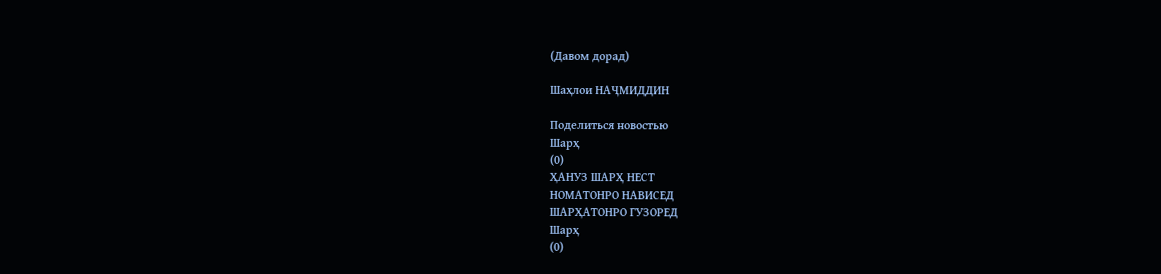(Давом дорад)

Шаҳлои НАҶМИДДИН

Поделиться новостью
Шарҳ
(0)
ҲАНУЗ ШАРҲ НЕСТ
НОМАТОНРО НАВИСЕД
ШАРҲАТОНРО ГУЗОРЕД
Шарҳ
(0)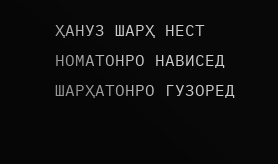ҲАНУЗ ШАРҲ НЕСТ
НОМАТОНРО НАВИСЕД
ШАРҲАТОНРО ГУЗОРЕД